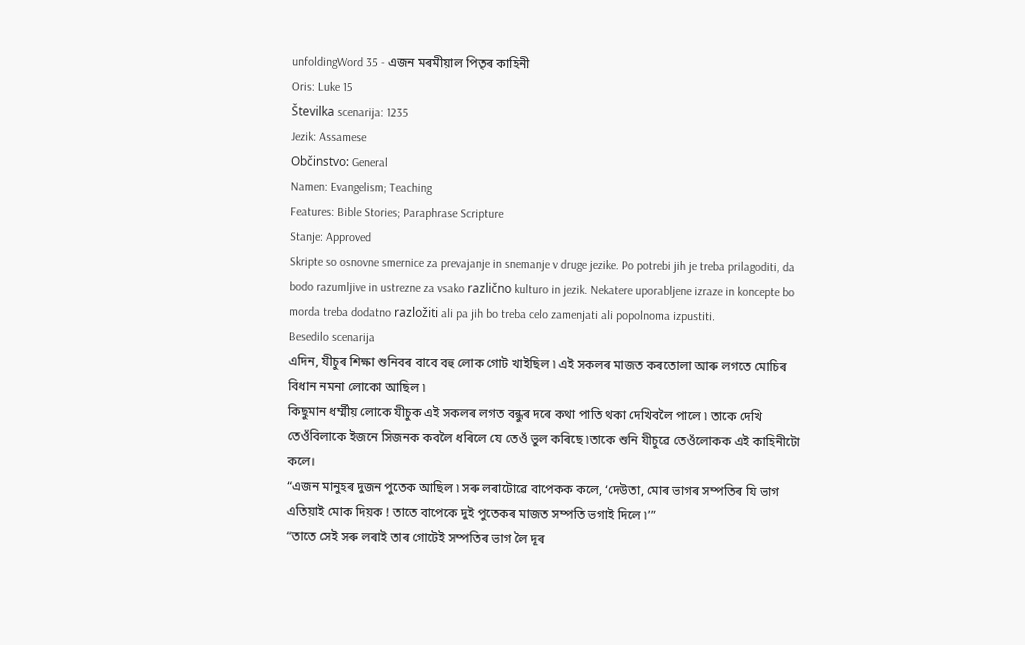unfoldingWord 35 - এজন মৰমীয়াল পিতৃৰ কাহিনী
Oris: Luke 15
Številka scenarija: 1235
Jezik: Assamese
Občinstvo: General
Namen: Evangelism; Teaching
Features: Bible Stories; Paraphrase Scripture
Stanje: Approved
Skripte so osnovne smernice za prevajanje in snemanje v druge jezike. Po potrebi jih je treba prilagoditi, da bodo razumljive in ustrezne za vsako različno kulturo in jezik. Nekatere uporabljene izraze in koncepte bo morda treba dodatno razložiti ali pa jih bo treba celo zamenjati ali popolnoma izpustiti.
Besedilo scenarija
এদিন, যীচুৰ শিক্ষা শুনিবৰ বাবে বহু লোক গোট খাইছিল ৷ এই সকলৰ মাজত কৰতোলা আৰু লগতে মোচিৰ বিধান নমনা লোকো আছিল ৷
কিছুমান ধৰ্ম্মীয় লোকে যীচুক এই সকলৰ লগত বন্ধুৰ দৰে কথা পাতি থকা দেখিবলৈ পালে ৷ তাকে দেখি তেওঁবিলাকে ইজনে সিজনক কবলৈ ধৰিলে যে তেওঁ ভুল কৰিছে ৷তাকে শুনি যীচুৱে তেওঁলোকক এই কাহিনীটো কলে।
“এজন মানুহৰ দুজন পুতেক আছিল ৷ সৰু লৰাটোৱে বাপেকক কলে, ‘দেউতা, মোৰ ভাগৰ সম্পতিৰ যি ভাগ এতিয়াই মোক দিয়ক ! তাতে বাপেকে দুই পুতেকৰ মাজত সম্পতি ভগাই দিলে ৷’”
“তাতে সেই সৰু লৰাই তাৰ গোটেই সম্পতিৰ ভাগ লৈ দূৰ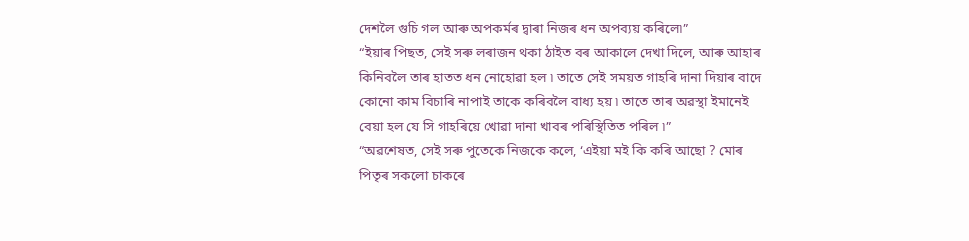দেশলৈ গুচি গল আৰু অপকৰ্মৰ দ্বাৰা নিজৰ ধন অপব্যয় কৰিলে৷”
“ইয়াৰ পিছত, সেই সৰু লৰাজন থকা ঠাইত বৰ আকালে দেখা দিলে, আৰু আহাৰ কিনিবলৈ তাৰ হাতত ধন নোহোৱা হল ৷ তাতে সেই সময়ত গাহৰি দানা দিয়াৰ বাদে কোনো কাম বিচাৰি নাপাই তাকে কৰিবলৈ বাধ্য হয় ৷ তাতে তাৰ অৱস্থা ইমানেই বেয়া হল যে সি গাহৰিয়ে খোৱা দানা খাবৰ পৰিস্থিতিত পৰিল ৷”
“অৱশেষত, সেই সৰু পুতেকে নিজকে কলে, ‘এইয়া মই কি কৰি আছো ? মোৰ পিতৃৰ সকলো চাকৰে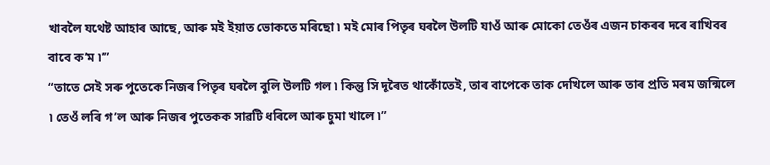খাবলৈ যথেষ্ট আহাৰ আছে, আৰু মই ইয়াত ভোকতে মৰিছো ৷ মই মোৰ পিতৃৰ ঘৰলৈ উলটি যাওঁ আৰু মোকো তেওঁৰ এজন চাকৰৰ দৰে ৰাখিবৰ বাবে ক’ম ৷’”
“তাতে সেই সৰু পুতেকে নিজৰ পিতৃৰ ঘৰলৈ বুলি উলটি গল ৷ কিন্তু সি দূৰৈত থাকোঁতেই, তাৰ বাপেকে তাক দেখিলে আৰু তাৰ প্ৰতি মৰম জন্মিলে ৷ তেওঁ লৰি গ’ল আৰু নিজৰ পুতেকক সাৱটি ধৰিলে আৰু চুমা খালে ৷”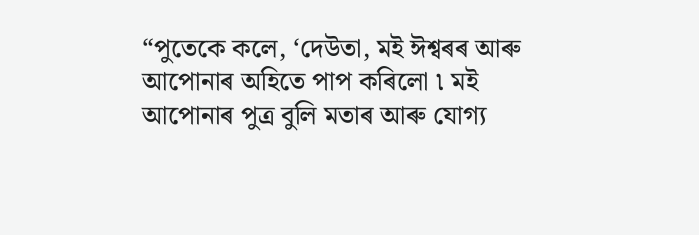“পুতেকে কলে, ‘দেউতা, মই ঈশ্বৰৰ আৰু আপোনাৰ অহিতে পাপ কৰিলো ৷ মই আপোনাৰ পুত্ৰ বুলি মতাৰ আৰু যোগ্য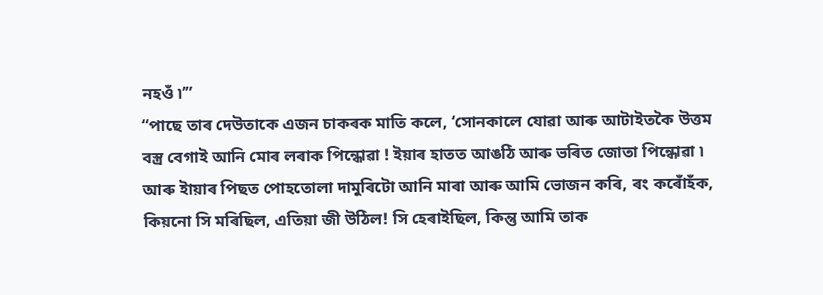নহওঁ ৷’”
“পাছে তাৰ দেউতাকে এজন চাকৰক মাতি কলে, ‘সোনকালে যোৱা আৰু আটাইতকৈ উত্তম বস্ত্ৰ বেগাই আনি মোৰ লৰাক পিন্ধোৱা ! ইয়াৰ হাতত আঙঠি আৰু ভৰিত জোতা পিন্ধোৱা ৷ আৰু ইায়াৰ পিছত পোহতোলা দামুৰিটো আনি মাৰা আৰু আমি ভোজন কৰি, ৰং কৰোঁহঁক, কিয়নো সি মৰিছিল, এতিয়া জী উঠিল! সি হেৰাইছিল, কিন্তু আমি তাক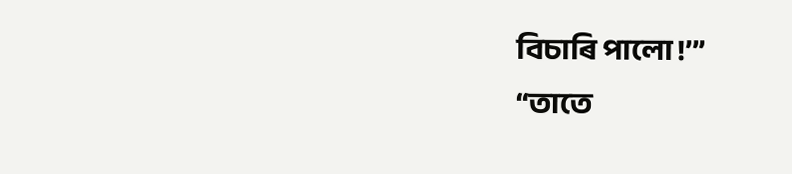বিচাৰি পালো !’”
“তাতে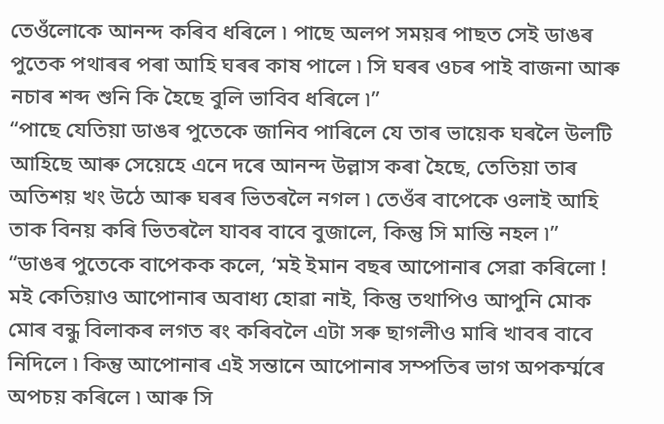তেওঁলোকে আনন্দ কৰিব ধৰিলে ৷ পাছে অলপ সময়ৰ পাছত সেই ডাঙৰ পুতেক পথাৰৰ পৰা আহি ঘৰৰ কাষ পালে ৷ সি ঘৰৰ ওচৰ পাই বাজনা আৰু নচাৰ শব্দ শুনি কি হৈছে বুলি ভাবিব ধৰিলে ৷”
“পাছে যেতিয়া ডাঙৰ পুতেকে জানিব পাৰিলে যে তাৰ ভায়েক ঘৰলৈ উলটি আহিছে আৰু সেয়েহে এনে দৰে আনন্দ উল্লাস কৰা হৈছে, তেতিয়া তাৰ অতিশয় খং উঠে আৰু ঘৰৰ ভিতৰলৈ নগল ৷ তেওঁৰ বাপেকে ওলাই আহি তাক বিনয় কৰি ভিতৰলৈ যাবৰ বাবে বুজালে, কিন্তু সি মান্তি নহল ৷”
“ডাঙৰ পুতেকে বাপেকক কলে, ‘মই ইমান বছৰ আপোনাৰ সেৱা কৰিলো ! মই কেতিয়াও আপোনাৰ অবাধ্য হোৱা নাই, কিন্তু তথাপিও আপুনি মোক মোৰ বন্ধু বিলাকৰ লগত ৰং কৰিবলৈ এটা সৰু ছাগলীও মাৰি খাবৰ বাবে নিদিলে ৷ কিন্তু আপোনাৰ এই সন্তানে আপোনাৰ সম্পতিৰ ভাগ অপকৰ্ম্মৰে অপচয় কৰিলে ৷ আৰু সি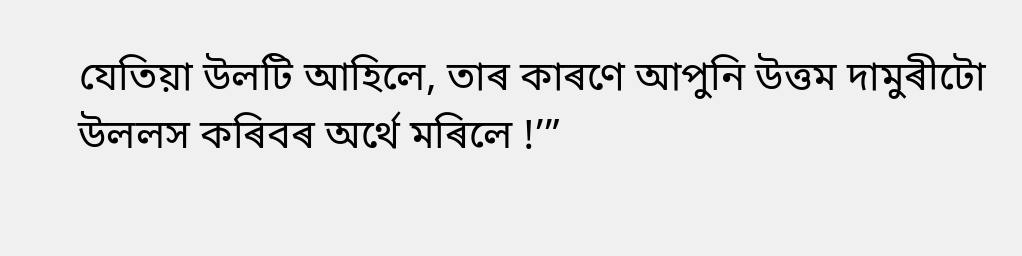যেতিয়া উলটি আহিলে, তাৰ কাৰণে আপুনি উত্তম দামুৰীটো উললস কৰিবৰ অৰ্থে মৰিলে !’”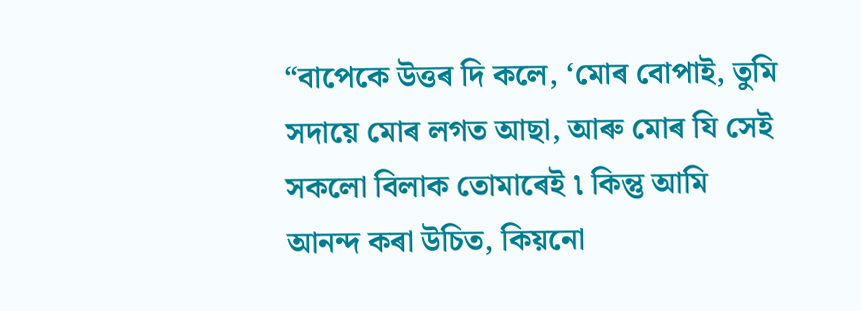“বাপেকে উত্তৰ দি কলে, ‘মোৰ বোপাই, তুমি সদায়ে মোৰ লগত আছা, আৰু মোৰ যি সেই সকলো বিলাক তোমাৰেই ৷ কিন্তু আমি আনন্দ কৰা উচিত, কিয়নো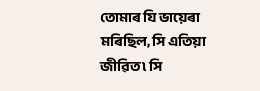তোমাৰ যি ভায়েৰা মৰিছিল, সি এতিয়া জীৱিত ৷ সি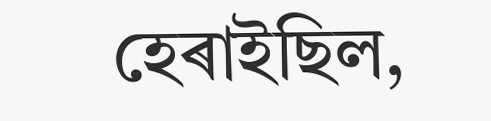হেৰাইছিল,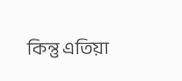কিন্তু এতিয়া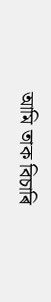আমি তাক বিচাৰি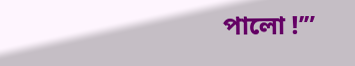পালো !’”